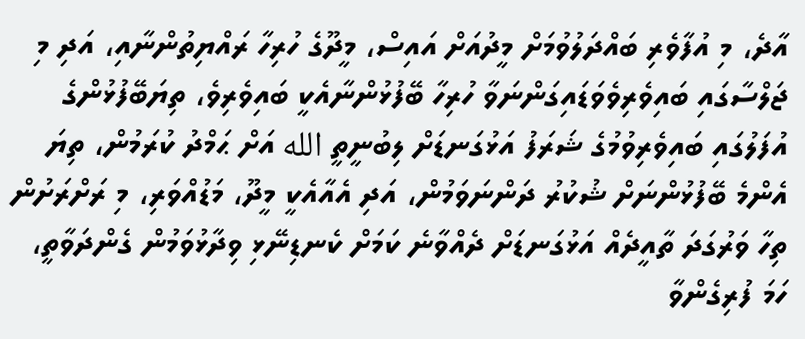އާދެ، މި އުފާވެރި ބައްދަލުވުމަށް މީދުއަށް އައިސް، މީދޫގެ ހުރިހާ ރައްޔިތުންނާއި، އަދި މި ޖަލްސާގައި ބައިވެރިވެވަޑައިގަންނަވާ ހުރިހާ ބޭފުޅުންނާއެކީ ބައިވެރިވެ، ތިޔަބޭފުޅުންގެ އުފަލުގައި ބައިވެރިވުމުގެ ޝަރަފު އަޅުގަނޑަށް ލިބުނީތީ الله އަށް ޙަމްދު ކުރަމުން، ތިޔަ އެންމެ ބޭފުޅުންނަށް ޝުކުރު ދަންނަވަމުން، އަދި އެއާއެކީ މީދޫ، މަޑުއްވަރި، މި ރަށްރަށުން ތިހާ ވަރުގަދަ ތާއީދެއް އަޅުގަނޑަށް ދެއްވާނެ ކަމަށް ކެނޑިނޭޅި ވިދާޅުވަމުން ގެންދަވާތީ، ހަމަ ފުރިގެންވާ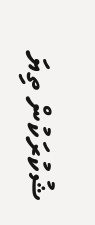ޝުކުރަކުން ތިޔަ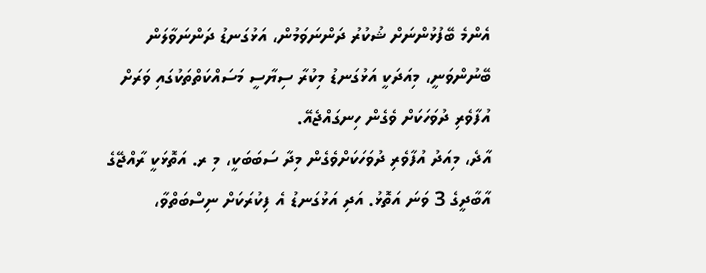އެންމެ ބޭފުޅުންނަށް ޝުކުރު ދަންނަވަމުން، އަޅުގަނޑު ދަންނަވާލަން ބޭނުންވަނީ، މިއަދަކީ އަޅުގަނޑު މިކުރާ ސިޔާސީ މަސައްކަތްތަކުގައި ވަރަށް އުފާވެރި ދުވަހަކަށް ވެގެން ހިނގައްޖެއޭ.
އާދެ، މިއަދު އުފާވެރި ދުވަހަކަށްވެގެން މިދާ ސަބަބަކީ، މި ރ. އަތޮޅަކީ ރާއްޖޭގެ އާބާދީގެ 3 ވަނަ އަތޮޅު. އަދި އަޅުގަނޑު އެ ފިކުރަކަށް ނިސްބަތްވާ،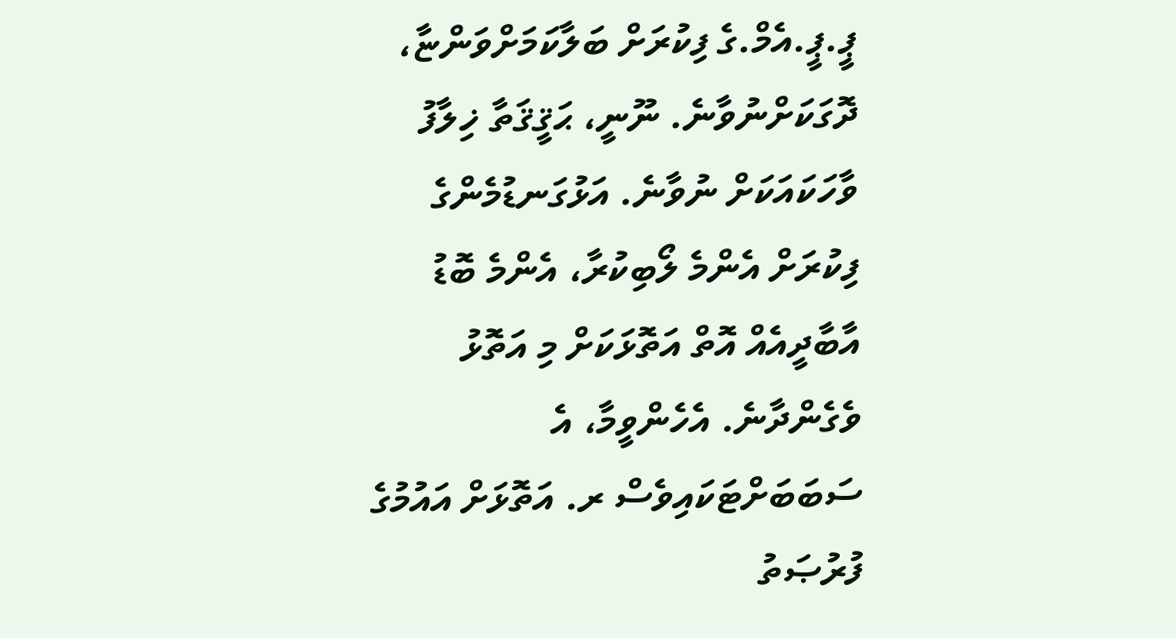ޕީ.ޕީ.އެމް.ގެ ފިކުރަށް ބަލާކަމަށްވަންޏާ، ދޮގަކަށްނުވާނެ. ނޫނީ، ޙަޤީޤަތާ ޚިލާފު ވާހަކައަކަށް ނުވާނެ. އަޅުގަނޑުމެންގެ ފިކުރަށް އެންމެ ލޯބިކުރާ، އެންމެ ބޮޑު އާބާދީއެއް އޮތް އަތޮޅަކަށް މި އަތޮޅު ވެގެންދާނެ. އެހެންވީމާ، އެ ސަބަބަށްޓަކައިވެސް ރ. އަތޮޅަށް އައުމުގެ ފުރުޞަތު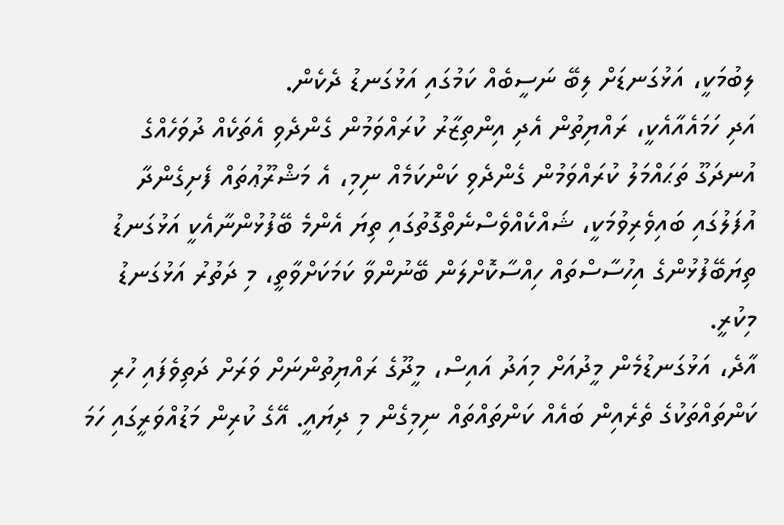ލިބުމަކީ، އަޅުގަނޑަށް ލިބޭ ނަސީބެއް ކަމުގައި އަޅުގަނޑު ދެކެން.
އަދި ހަމައެއާއެކީ، ރައްޔިތުން އެދި އިންތިޒާރު ކުރައްވަމުން ގެންދެވި އެތަކެއް ދުވަހެއްގެ އުނދަގޫ ތަޙައްމަލު ކުރައްވަމުން ގެންދެވި ކަންކަމެއް ނިމި، އެ މަޝްރޫޢުތައް ފެށިގެންދާ އުފަލުގައި ބައިވެރިވުމަކީ، ޝައްކެއްވެސްނެތްގޮތުގައި ތިޔަ އެންމެ ބޭފުޅުންނާއެކީ އަޅުގަނޑު ތިޔަބޭފުޅުންގެ އިހުސާސްތައް ހިއްސާކޮށްލަން ބޭނުންވާ ކަމަކަށްވާތީ، މި ދަތުރު އަޅުގަނޑު މިކުރީ.
އާދެ، އަޅުގަނޑުމެން މީދުއަށް މިއަދު އައިސް، މީދޫގެ ރައްޔިތުންނަށް ވަރަށް ދަތިވެފައި ހުރި ކަންތައްތަކުގެ ތެރެއިން ބައެއް ކަންތައްތައް ނިމިގެން މި ދިޔައީ. އޭގެ ކުރިން މަޑުއްވަރީގައި ހަމަ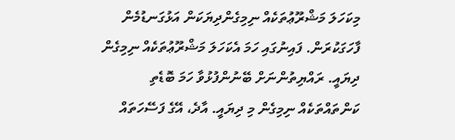މިކަހަލަ މަޝްރޫޢުތަކެއް ނިމިގެންދިޔަކަން އަޅުގަނޑުމެން ފާހަގަކުރަން. ފައިނުގައި ހަމަ އެކަހަލަ މަޝްރޫޢުތަކެއް ނިމިގެން ދިޔައީ. ރައްޔިތުންނަށް ބޭނުންފުޅުވާ ހަމަ ބޮޑެތި ކަންތައްތަކެއް ނިމިގެން މި ދިޔައީ. އާދެ، އޭގެ ފަސޭހަތައް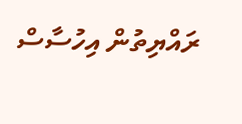ރައްޔިތުން އިހުސާސް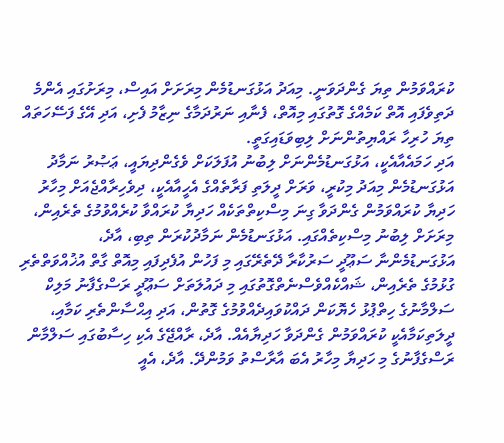ކުރައްވަމުން ތިޔަ ގެންދަވަނީ. މިއަދު އަޅުގަނޑުމެން މިރަށަށް އައިސް، މިރަށުގައި އެންމެ ދަތިވެފައި އޮތް ކަމެއްގެ ގޮތުގައި މިއޮތް، ފެނާއި ނަރުދަމާގެ ނިޒާމު ފެށި، އަދި އޭގެ ފަސޭހަތައް ތިޔަ ހުރިހާ ރައްޔިތުންނަށް ލިބިވަޑައިގަތީ.
އަދި ހަމައެއާއެކީ، އަޅުގަނޑުމެންނަށް ލިބުނު އުފަލަކަށް ވެގެންދިޔައީ، ޢަޞުރު ނަމާދު އަޅުގަނޑުމެން މިއަދު މިކުރީ، ވަރަށް ދީލަތި ފަރާތެއްގެ އެހީއާއެކީ، ދިވެހިރާއްޖެއަށް މިހާރު ހަދިޔާ ކުރައްވަމުން ގެންދަވާ ގިނަ މިސްކިތްތަކެއް ހަދިޔާ ކުރައްވާ ކުރެއްވުމުގެ ތެރެއިން، މިރަށަށް ލިބުނު މިސްކިތެއްގައި. އަޅުގަނޑުމެން ނަމާދުކުރަން ތިބި، އާދެ، އަޅުގަނޑުމެންނާ ސަޢޫދީ ސަރުކާރާ ދޭތެރޭގައި މި ފަހުން އުފެދިފައި މިއޮތް ގާތް އުޚުއްވަތްތެރި ގުޅުމުގެ ތެރެއިން، ޝައްކެއްވެސްނެތްގޮތުގައި މި ދައުލަތަށް ސަޢޫދީ ރަސްގެފާނު މަލިކް ސަލްމާނުގެ ހިތްޕުޅު ހެޔޮކަން ދައްކުވައިދެއްވުމުގެ ގޮތުން، އަދި އިޙްސާންތެރި ކަމާއި، ދީލަތިކަމާއެކީ ކުރައްވަމުން ގެންދަވާ ހަދިޔާއެއް. އާދެ، ރާއްޖޭގެ އެކި ހިސާބުގައި ސަލްމާން ރަސްގެފާނުގެ މި ހަދިޔާ މިހާރު އެބަ އާރާސްތު ވަމުންދޭ. އާދެ، އެއީ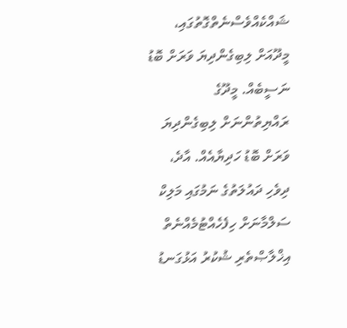ޝައްކެއްވެސްނެތްގޮތުގައި، މީދޫއަށް ލިބިގެންދިޔަ ވަރަށް ބޮޑު ނަސީބެއް. މީދޫގެ ރައްޔިތުންނަށް ލިބިގެންދިޔަ ވަރަށް ބޮޑު ހަދިޔާއެއް. އާދެ، ދިވެހި ދައުލަތުގެ ނަމުގައި މަލިކް ސަލްމާނަށް ހިފެހެއްޓުމެއްނެތް އިޚްލާޞްތެރި ޝުކުރު އަޅުގަނޑު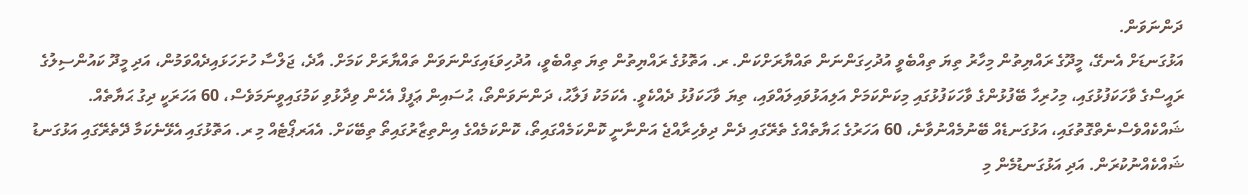ދަންނަވަން.
އަޅުގަނޑަށް އެނގޭ، މީދޫގެ ރައްޔިތުން މިހާރު ތިޔަ ތިއްބެވީ އުދުހިގަންނަން ތައްޔާރަށްކަން. ރ. އަތޮޅުގެ ރައްޔިތުން ތިޔަ ތިއްބެވީ، އުދުހިވަޑައިގަންނަވަން ތައްޔާރަށް ކަމަށް. އާދެ، ޖަލްސާ ހުށަހަޅައިދެއްވަމުން، އަދި މީދޫ ކައުންސިލުގެ ރައީސްގެ ވާހަކަފުޅުގައި، މިހުރިހާ ބޭފުޅުންގެ ވާހަކަފުޅުގައި މިކަންކަމަށް އަލިއަޅުވައިލައްވައި، ތިޔަ ވާހަކަފުޅު ދެއްކެވީ. އެކަމަކު ފަލާޙު، ދަންނަވަންތޯ، ޙުސައިން ޢަފީފް އެހެން ވިދާޅުވި ކަމުގައިވީނަމަވެސް، 60 އަހަރަކީ ދިގު ޙަޔާތެއް. ޝައްކެއްވެސްނެތްގޮތުގައި، އަޅުގަނޑެއް ބޭނުމެއްނުވާނެ، 60 އަހަރުގެ ޙަޔާތެއްގެ ތެރޭގައި ދެން ދިވެހިރާއްޖެ އަންނާނީ ކޮންކަމެއްގައިތޯ، ކޮންކަމެއްގެ އިންތިޒާރުގައިތޯ ތިބޭކަށް. އެއަރޕޯޓެއް މި ރ. އަތޮޅުގައި އެޅޭނެކަމާ ދޭތެރޭގައި އަޅުގަނޑު ޝައްކެއްނުކުރަން. އަދި އަޅުގަނޑުމެން މި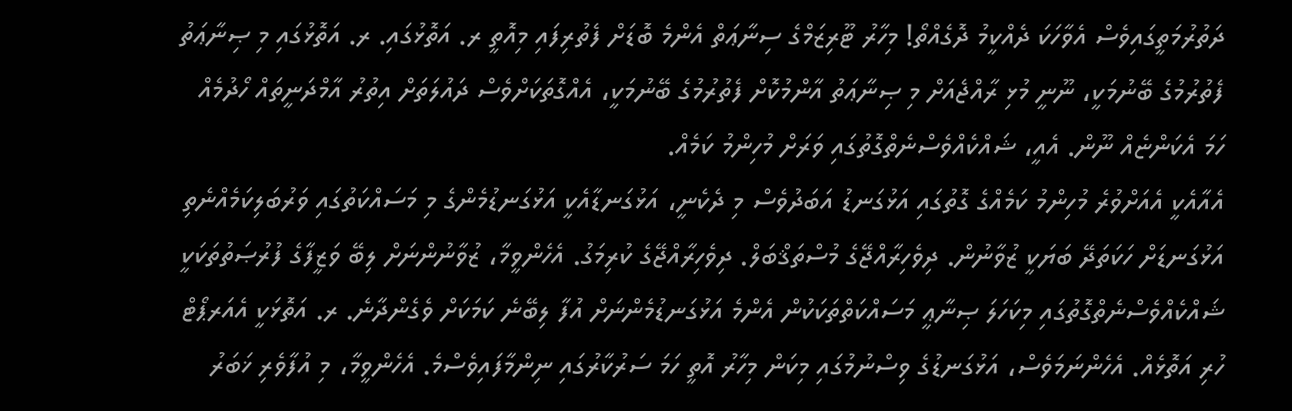ދަތުރުމަތީގައިވެސް އެވާހަކަ ދެއްކީމު ދޮގެއްތޯ! މިހާރު ޓޫރިޒަމްގެ ސިނާޢަތް އެންމެ ބޮޑަށް ފެތުރިފައި މިއޮތީ ރ. އަތޮޅުގައި. ރ. އަތޮޅުގައި މި ޞިނާޢަތު ފެތުރުމުގެ ބޭނުމަކީ، ނޫނީ މުޅި ރާއްޖެއަށް މި ޞިނާޢަތު އާންމުކޮށް ފެތުރުމުގެ ބޭނުމަކީ، އެއްގޮތަކަށްވެސް ދައުލަތަށް އިތުރު އާމްދަނީތައް ހޯދުމެއް ހަމަ އެކަންޏެއް ނޫން. އެއީ، ޝައްކެއްވެސްނެތްގޮތުގައި ވަރަށް މުހިންމު ކަމެއް.
އެއާއެކީ އެއަށްވުރެ މުހިންމު ކަމެއްގެ ގޮތުގައި އަޅުގަނޑު އަބަދުވެސް މި ދެކެނީ، އަޅުގަނޑާއެކީ އަޅުގަނޑުމެންގެ މި މަސައްކަތުގައި ވަރުބަލިކަމެއްނެތި އަޅުގަނޑަށް ހަކަތަދޭ ބަޔަކީ ޒުވާނުން. ދިވެހިރާއްޖޭގެ މުސްތަޤްބަލް. ދިވެހިރާއްޖޭގެ ކުރިމަގު. އެހެންވީމާ، ޒުވާނުންނަށް ލިބޭ ވަޒީފާގެ ފުރުޞަތުތަކަކީ ޝައްކެއްވެސްނެތްގޮތުގައި މިކަހަލަ ޞިނާޢީ މަސައްކަތްތަކަކުން އެންމެ އަޅުގަނޑުމެންނަށް އުފާ ލިބޭނެ ކަމަކަށް ވެގެންދާނެ. ރ. އަތޮޅަކީ އެއަރޕޯޓް ހުރި އަތޮޅެއް. އެހެންނަމަވެސް، އަޅުގަނޑުގެ ވިސްނުމުގައި މިކަން މިހާރު އޮތީ ހަމަ ސަރުކާރުގައި ނިންމާފައިވެސްމެ. އެހެންވީމާ، މި އުފާވެރި ޚަބަރު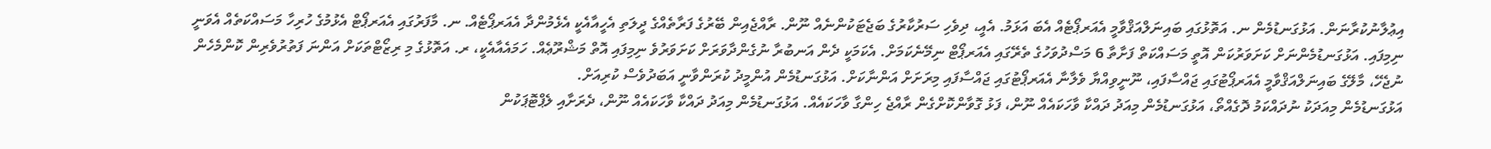އިޢުލާނުކުރާނަން. އަޅުގަނޑުމެން ނ. އަތޮޅުގައި ބައިނަލްއަޤްވާމީ އެއަރޕޯޓެއް އެބަ އަޅަމު. އެއީ، ދިވެހި ސަރުކާރުގެ ބަޖެޓަކުންނެއް ނޫން. ރާއްޖެއިން ބޭރުގެ ފަރާތެއްގެ ދީލަތި އެހީއާއެކީ އެޅެމުންދާ އެއަރޕޯޓެއް. ނ. މާފަރުގައި އެއަރޕޯޓް އެޅުމުގެ ހުރިހާ މަސައްކަތެއް އެވަނީ ނިމިފައި. އަޅުގަނޑުމެންނަށް ކަށަވަރުކަން އޮތީ މަސައްކަތް ފަށާތާ 6 މަސްދުވަހުގެ ތެރޭގައި އެއަރޕޯޓް ނިމޭނެކަމަށް. އެކަމަކީ ދެން އަނބުރާ ނުގެންދާވަރަށް ކަށަވަރުވެ ނިމިފައި އޮތް މަޝްރޫޢެއް. ހަމައެއާއެކީ، ރ. އަތޮޅުގެ މި ރިޒޯޓްތަކަށް އަންނަ ފަތުރުވެރިން ކޮންމެހެން ނުޖެހޭ، މާލޭގެ ބައިނަލްއަޤްވާމީ އެއަރޕޯޓުގައި ޖައްސާފައި، ނޫނީވިއްޔާ ވެލާނާ އެއަރޕޯޓުގައި ޖައްސާފައި މިރަށަށް އަންނާކަށް. އަޅުގަނޑުމެން އުންމީދު ކުރަންވާނީ އަބަދުވެސް ކުރިއަށް.
އަޅުގަނޑުމެން މިއަދަކު ނުދައްކަމު ދޮގެއްތޯ، އަޅުގަނޑުމެން މިއަދު ދައްކާ ވާހަކައެއް ނޫން، ފަޅު ގޮވާންކޮށްގެން ރާއްޖެ ހިންގާ ވާހަކައެއް. އަޅުގަނޑުމެން މިއަދު ދައްކާ ވާހަކައެއް ނޫން، ދެރަށާއި ލެޕްޓޮޕަކުން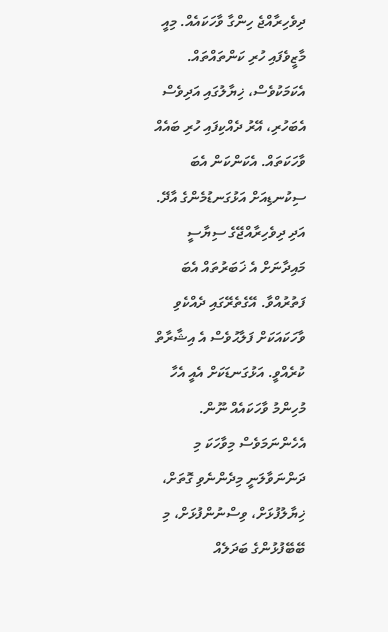ދިވެހިރާއްޖެ ހިންގާ ވާހަކައެއް. މިއީ މާޒީވެފައި ހުރި ކަންތައްތައް. އެކަމަކުވެސް، ޚިޔާލުގައި އަދިވެސް އެބަހުރި، އޭރު ދެއްކިފައި ހުރި ބައެއް ވާހަކަތައް. އެކަންކަން އެބަ ސިކުނޑިއަށް އަޅުގަނޑުމެންގެ އާދޭ. އަދި ދިވެހިރާއްޖޭގެ ސިޔާސީ މައިދާނަށް އެ ޚަބަރުތައް އެބަ ފަތުރުއްވާ. އޭގެތެރޭގައި ދެއްކެވި ވާހަކައަކަށް ފަލާޙުވެސް އެ އިޝާރާތް ކުރެއްވީ. އަޅުގަނޑަކަށް އެއީ އެހާ މުހިންމު ވާހަކައެއް ނޫން. އެހެންނަމަވެސް މިވާހަކަ މި ދަންނަވާލަނީ މިދެންނެވި ގޮތަށް، ޚިޔާލުފުޅަށް، ވިސްނުންފުޅަށް، މި ބޭބޭފުޅުންގެ ބަދަލެއް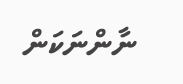ނާންނަކަން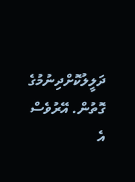ދަލީލުކޮށްދިނުމުގެ ގޮތުން. އޭރުވެސް އެ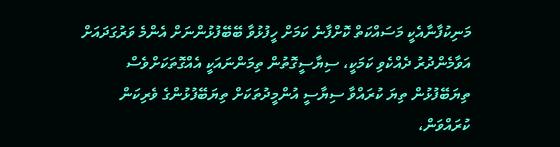މަނިކުފާނާއެކީ މަސައްކަތް ކޮށްފާނެ ކަމަށް ހީފުޅުވާ ބޭބޭފުޅުންނަށް އެންމެ ވަރުގަދައަށް އަވާމެންދުރު ދެއްކެވި ކަމަކީ، ސިޔާސީގޮތުން ތިމަންނައަކީ އެއްގޮތަކަށްވެސް ތިޔަބޭފުޅުން ތިޔަ ކުރައްވާ ސިޔާސީ އުންމީދުތަކަށް ތިޔަބޭފުޅުންގެ ވެރިކަން ކުރައްވަން،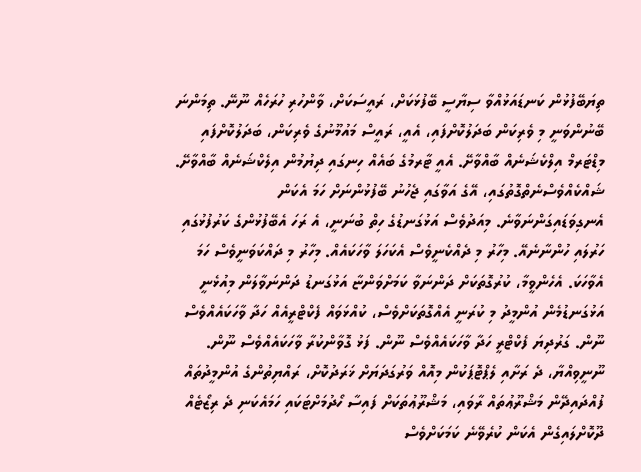ތިޔަބޭފުޅުން ކަނޑައަޅުއްވާ ސިޔާސީ ބޭފުޅަކަށް، ރައީސަކަށް، ވާންހުރި ހުރަހެއް ނޫނޭ. ތިމަންނަ ބޭނުންވަނީ މި ވެރިކަން ބަދަލުކޮށްފައި، އެއީ، ރައީސް މައުމޫނުގެ ވެރިކަން، ބަދަލުކޮށްފައި މިޑްޓަރމް އިލްކެޝަނެއް ބާއްވާށޭ. އެއީ ޓާރމުގެ ބައެއް ހިނގައި ދިޔުމުން އިލެކްޝަނެއް ބާއްވާށޭ.
ޝައްކެއްވެސްނެތްގޮތުގައި، އޭގެ އަވާގައި ޖެހުނު ބޭފުޅުންނަށް ހަމަ އެކަން އެނގިވަޑައިގަންނަވާނެ. މިއަދުވެސް އަޅުގަނޑުގެ ހިތް ބުނަނީ، އެ ރަހަ އެބޭފުޅުންގެ ކަރުފުޅުގައި ހަރުލައި ހުންނާނެއޭ. މިހާރު މި ދެއްކެނީވެސް އެކަހަލަ ވާހަކައެއް. މިހާރު މި ދައްކަވަނީވެސް ހަމަ އެވާހަކަ. އެހެންވީމާ، ކުރުގޮތަކަށް ދަންނަވާ ކަމަށްވަންޏާ އަޅުގަނޑު ދަންނަވާލަން މިއުޅެނީ އަޅުގަނޑުމެން އުންމީދު މި ކުރަނީ އެއްގޮތަކަށްވެސް، ކުއްޅަވައް ފެކްޓްރީއެއް ހަދާ ވާހަކައެއްވެސް ނޫން. ގަރުދިޔަ ފެކްޓްރީ ހަދާ ވާހަކައެއްވެސް ނޫން. ފަޅު ގޮވާންކުރާ ވާހަކައެއްވެސް ނޫން. ނޫނީވިއްޔާ، ދެ ރަށާއި ލެޕްޓޮޕަކުން މިއޮއް ވަރުގަދަޔަށް ޚަރަދުކޮށް، ރައްޔިތުންގެ އުންމީދުތައް ފުއްދައިދޭން މަޝްރޫޢުތައް ރާވައި، މަޝްރޫޢުތަކަށް ފައިސާ ހޯދުމަށްޓަކައި ހަމައެކަނި ދެ ރިޒޯޓެއް ދޫކޮށްލައިގެން އެކަން ކުރެވޭނެ ކަމަކަށްވެސް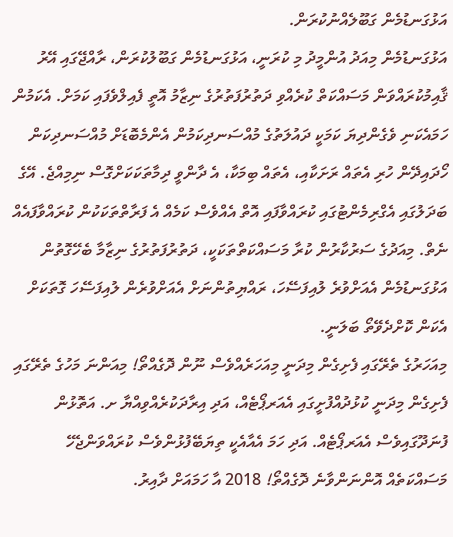އަޅުގަނޑުމެން ގަބޫލެއްނުކުރަން.
އަޅުގަނޑުމެން މިއަދު އުންމީދު މި ކުރަނީ، އަޅުގަނޑުމެން ގަބޫލުކުރަން، ރާއްޖޭގައި އޭރު ޤާއިމުކުރައްވަން މަސައްކަތް ކުރެއްވި ދަތުރުފަތުރުގެ ނިޒާމު އޮތީ ފެއިލްވެފައި ކަމަށް. އެކަމުން ހަމައެކަނި ވެގެންދިޔަ ކަމަކީ ދައުލަތުގެ މުއްސަނދިކަމުން އެންމެބޮޑަށް މުއްސަނދިކަން ހޯދައިދޭން ހުރި އެތައް ރަށަކާއި، އެތައް ބިމަކާ، އެ ދާންވީ ދިމާތަކަކަށްގޮސް ނިމިއްޖެ. އޭގެ ބަދަލުގައި އެގްރިމެންޓުގައި ކުރައްވާފައި އޮތް އެއްވެސް ކަމެއް އެ ފަރާތްތަކަކުން ކުރައްވާފައެއް ނެތް. މިއަދުގެ ސަރުކާރުން ކުރާ މަސައްކަތްތަކަކީ، ދަތުރުފަތުރުގެ ނިޒާމާ ބެހޭގޮތުން އަޅުގަނޑުމެން އެއަށްވުރެ ލުއިފަސޭހަ، ރައްޔިތުންނަށް އެއަށްވުރެން ލުއިފަސޭހަ ގޮތަކަށް އެކަން ކޮށްދެވޭތޯ ބަލަނީ.
މިއަހަރުގެ ތެރޭގައި ފެށިގެން މިދަނީ މިއަހަރެއްވެސް ނޫން ދޮގެއްތޯ! މިއަންނަ މަހުގެ ތެރޭގައި ފެށިގެން މިދަނީ ކުޅުދުއްފުށީގައި އެއަރޕޯޓެއް، އަދި އިރާދަކުރެއްވިއްޔާ ށ. އަތޮޅުން ފުނަދޫގައިވެސް އެއަރޕޯޓެއް. އަދި ހަމަ އެއާއެކީ ތިޔަބޭފުޅުންވެސް ކުރައްވަންޖެހޭ މަސައްކަތެއް އޮންނަންވާނެ ދޮގެއްތޯ! 2018 އާ ހަމައަށް ދާއިރު.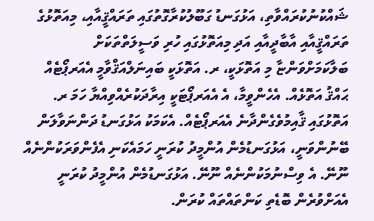ޝައްކުނުކުރައްވާތި، އަޅުގަނޑު ގަބޫލުކުރާގޮތުގައި ތަރައްޤީއާއި، މިއަތޮޅުގެ ތަރައްޤީއާއި އާބާދީއާއި އަދި މިއަތޮޅުގައި ހުރި ވަސީލަތްތަކަށް ބަލާކަމަށްވަންޏާ މި އަތޮޅަކީ، ރ. އަތޮޅަކީ ބައިނަލްއަޤްވާމީ އެއަރޕޯޓެއް ޙައްޤު އަތޮޅެއް. އެހެންވީމާ، އެ އެއަރޕޯޓަކީ އިރާދަކުރެއްވިއްޔާ ހަމަ ރ. އަތޮޅުގައި ޤާއިމުވެގެންދާނެ އެއަރޕޯޓެއް. އެކަމަކު އަޅުގަނޑު ދަންނަވާލަން ބޭނުންވަނީ، އަޅުގަނޑުމެން އުންމީދު ކުރަނީ ހަމައެކަނި އެފެންވަރަކުންނެއް ނޫނޭ. އެ ވިސްނުމަކުންނެއް ނޫނޭ. އަޅުގަނޑުމެން އުންމީދު ކުރަނީ އެއަށްވުރެން ބޮޑެތި ކަންތައްތައް ކުރަން.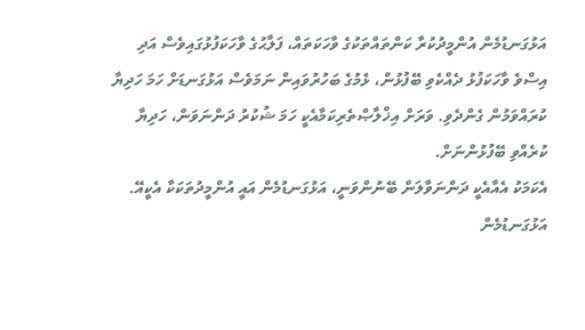އަޅުގަނޑުމެން އުންމީދުކުރާ ކަންތައްތަކުގެ ވާހަކަތައް، ފަލާޙުގެ ވާހަކަފުޅުގައިވެސް އަދި އިސްވެ ވާހަކަފުޅު ދެއްކެވި ބޭފުޅުން، ޅެމުގެ ބަހުރުވައިން ނަމަވެސް އަޅުގަނޑަށް ހަމަ ހަދިޔާ ކުރައްވަމުން ގެންދެވި. ވަރަށް އިޚްލާޞްތެރިކަމާއެކީ ހަމަ ޝުކުރު ދަންނަވަން، ހަދިޔާ ކުރެއްވި ބޭފުޅުންނަށް.
އެކަމަކު އެއާއެކީ ދަންނަވާލަން ބޭނުންވަނީ، އަޅުގަނޑުމެން އައީ އުންމީދުތަކަކާ އެކީއޭ. އަޅުގަނޑުމެން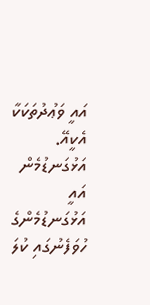އައީ ވަޢުދުތަކަކާ އެކީއޭ. އަޅުގަނޑުމެން އައީ އަޅުގަނޑުމެންގެ ހުވަފެނުގައި ކުލަ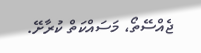ޖެއްސޭތޯ، މަސައްކަތް ކުރާށޭ.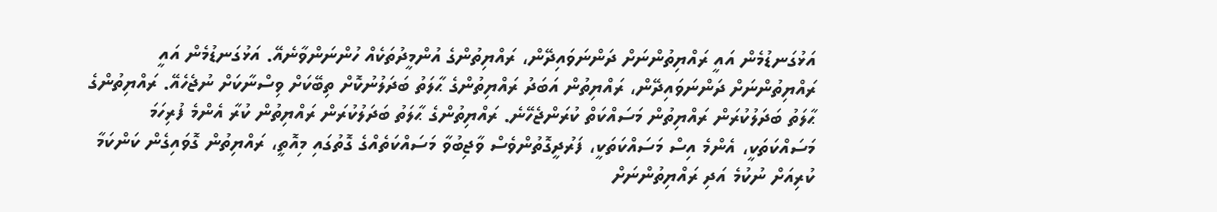އަޅުގަނޑުމެން އައީ ރައްޔިތުންނަށް ދަންނަވައިދޭން، ރައްޔިތުންގެ އުންމީދުތަކެއް ހުންނަންވާނެއޭ. އަޅުގަނޑުމެން އައީ ރައްޔިތުންނަށް ދަންނަވައިދޭން، ރައްޔިތުން އަބަދު ރައްޔިތުންގެ ޙާލަތު ބަދަލުނުކޮށް ތިބޭކަށް ވިސްނާކަށް ނުޖެހެއޭ. ރައްޔިތުންގެ ޙާލަތު ބަދަލުކުރަން ރައްޔިތުން މަސައްކަތް ކުރަންޖެހޭނެ. ރައްޔިތުންގެ ޙާލަތު ބަދަލުކުރަން ރައްޔިތުން ކުރާ އެންމެ ފުރިހަމަ މަސައްކަތަކީ، އެންމެ އިސް މަސައްކަތަކީ، ފަރުދީގޮތުންވެސް ވާޖިބުވާ މަސައްކަތެއްގެ ގޮތުގައި މިއޮތީ، ރައްޔިތުން ގޮވައިގެން ކަންކަމާ ކުރިއަށް ނުކުމެ އަދި ރައްޔިތުންނަށް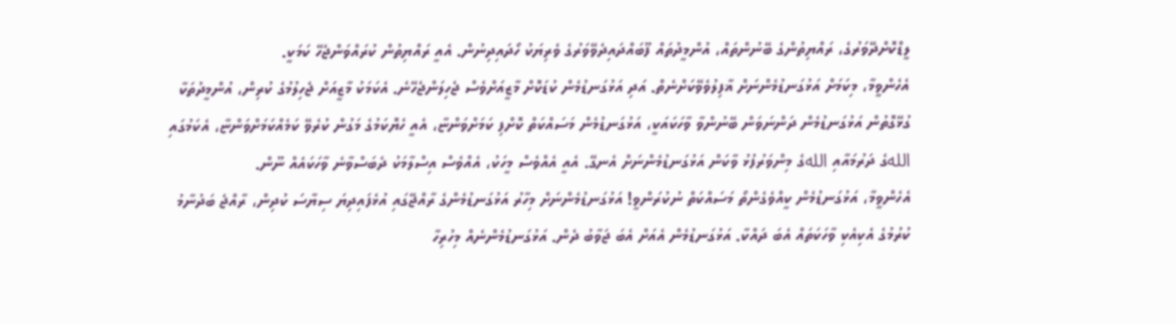ލީޑްކޮށްދޭވަރުގެ، ރައްޔިތުންގެ ބޭނުންތައް، އުންމީދުތައް ފޫބައްދައިދެވޭވަރުގެ ވެރިޔަކު ހޯދައިދިނުން. އެއީ ރައްޔިތުން ކުރައްވަންޖެހޭ ކަމަކީ.
އެހެންވީމާ، މިކަމަށް އަޅުގަނޑުމެންނަށް ޣާފިލުވެވޭކަށްނެތް. އަދި އަޅުގަނޑުމެން ކުޑަކޮށް މާޒީއަށްވެސް ޖެހިލަންޖެހޭނެ. އެކަމަކު މާޒީއަށް ޖެހިލުމުގެ ކުރިން، އުންމީދުތަކާ ގުޅޭގޮތުން އަޅުގަނޑުމެން ދަންނަވަން ބޭނުންވާ ވާހަކައަކީ، އަޅުގަނޑުމެން މަސައްކަތް ކޮށްފި ކަމަށްވަންޏާ، އެއީ ހެޔޮކަމުގެ މަގުން ކުރެވޭ ކަމެއްކަމަށްވަންޏާ، އެކަމުގައި اللهގެ ދަރުމައާއި اللهގެ މިންވަރުފުޅު ވާކަން އަޅުގަނޑުމެންނަށް އެނގޭ. އެއީ އެއްވެސް މީހަކު، އެއްވެސް އިސްލާމަކު ދެބަސްވާނެ ވާހަކައެއް ނޫން.
އެހެންވީމާ، އަޅުގަނޑުމެން ކީއްވެގެންތޯ މަސައްކަތް ނުކުރަންވީ! އަޅުގަނޑުމެންނަށް މިހާރު އަޅުގަނޑުމެންގެ ރާއްޖޭގައި އުޅެފައިދިޔަ ސިޔާސަ ކުދިން، ރާއްޖެ ބަދުނާމު ކުރުމުގެ އެކިއެކި ވާހަކަތައް އެބަ ދައްކާ. އަޅުގަނޑުމެން އެއަށް އެބަ ޖަވާބު ދެން. އަޅުގަނޑުމެންނެއް މިހުރިހާ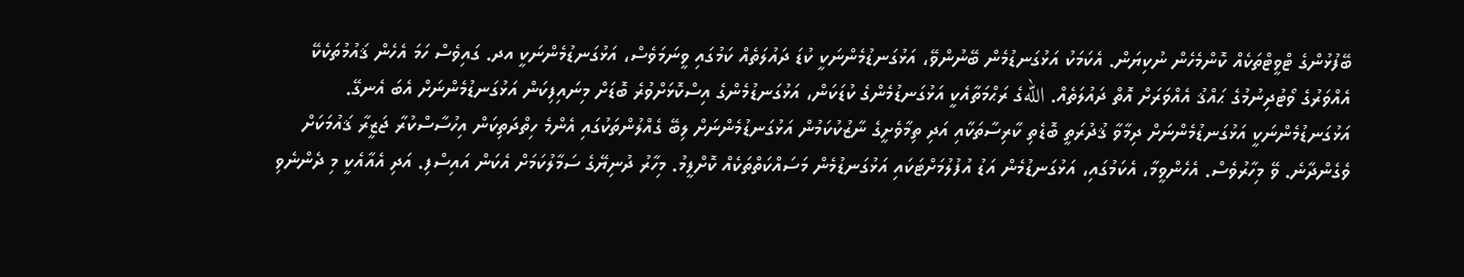ބޭފުޅުންގެ ޓްވީޓްތަކެއް ކޮންމެހެން ނުކިޔަން. އެކަމަކު އަޅުގަނޑުމެން ބޭނުންވޭ، އަޅުގަނޑުމެންނަކީ ކުޑަ ދައުލަތެއް ކަމުގައި ވީނަމަވެސް، އަޅުގަނޑުމެންނަކީ އދ. ގައިވެސް ހަމަ އެހެން ޤައުމުތަކެކޭ އެއްވަރުގެ ވޯޓުދިނުމުގެ ޙައްޤު އެއްވަރަށް އޮތް ދައުލަތެއް. اللهގެ ރަޙްމަތާއެކީ އަޅުގަނޑުމެންގެ ކުޑަކަން، އަޅުގަނޑުމެންގެ އިސްކޮޅަށްވުރެ ބޮޑަށް މިނައިފިކަން އަޅުގަނޑުމެންނަށް އެބަ އެނގޭ. އަޅުގަނޑުމެންނަކީ އަޅުގަނޑުމެންނަށް ދިމާވާ ޤުދުރަތީ ބޮޑެތި ކާރިސާތަކާއި އަދި ތިމާވެށީގެ ނާޒުކުކަމުން އަޅުގަނޑުމެންނަށް ލިބޭ ގެއްލުންތަކުގައި އެންމެ ހިތްދަތިކަން އިހުސާސްކުރާ ޖަޒީރާ ޤައުމަކަށް ވެގެންދާނެ. ވޭ މިހާރުވެސް. އެހެންވީމާ، އެކަމުގައި، އަޅުގަނޑުމެން އަޑު އުފުލުމަށްޓަކައި އަޅުގަނޑުމެން މަސައްކަތްތަކެއް ކޮށްފީމު. މިހާރު ދުނިޔޭގެ ސަމާލުކަމަށް އެކަން އައިސްފި. އަދި އެއާއެކީ މި ދެންނެވި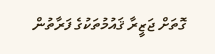ގޮތަށް ޖަޒީރާ ޤައުމުތަކުގެ ފަރާތުން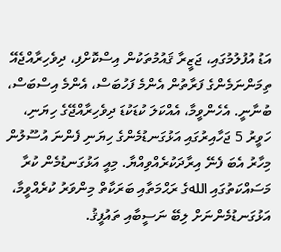އަޑު އުފުލުމުގައި، ޖަޒީރާ ޤައުމުތަކުން އިސްކޮށްފި، ދިވެހިރާއްޖެއޭ ތިމަންނަމެންގެ ފަރާތުން އެންމެ ފަހުބަސް، އެންމެ އިސްބަސް، ބުނާނީ. އެހެންވީމާ، އެއްކަލަ ކުޑަކުޑަ ދިވެހިރާއްޖޭގެ ހިޔަނި، ހަވީރު 5 ޖަހާއިރުގައި އަޅުގަނޑުމެންގެ ހިޔަނި ފެންނަ އުސޫލުން މިހާރު އެބަ ފެނޭ އިރާދަކުރެއްވިއްޔާ. މިއީ އަޅުގަނޑުމެން ކުރާ މަސައްކަތުގައި اللهގެ ރަޙްމަތާއި ބަރަކާތް މިންވަރު ކުރެއްވީމާ، އަޅުގަނޑުމެންނަށް ލިބޭ ނަސީބާއި ތައުފީޤު.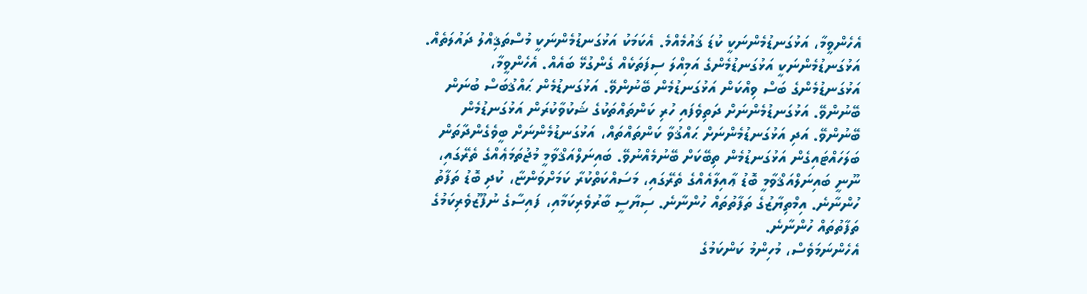އެހެންވީމާ، އަޅުގަނޑުމެންނަކީ ކުޑަ ޤައުމެއްމެ. އެކަމަކު އަޅުގަނޑުމެންނަކީ މުސްތަޤިއްލު ދައުލަތެއް. އަޅުގަނޑުމެންނަކީ އަޅުގަނޑުމެންގެ އަމިއްލަ ސިފަތަކެއް ގެންގުޅޭ ބައެއް. އެހެންވީމާ، އަޅުގަނޑުމެންގެ ބަސް ވިއްކަން އަޅުގަނޑުމެން ބޭނުންވޭ. އަޅުގަނޑުމެން ޙައްޤުބަސް ބުނަން ބޭނުންވޭ. އަޅުގަނޑުމެންނަށް ދަތިވެފައި ހުރި ކަންތައްތަކުގެ ޝަކުވާކުރަން އަޅުގަނޑުމެން ބޭނުންވޭ. އަދި އަޅުގަނޑުމެންނަށް ޙައްޤުވާ ކަންތައްތައް، އަޅުގަނޑުމެންނަށް ބީވެގެންދާތަން ބަލަހައްޓައިގެން އަޅުގަނޑުމެން ތިބޭކަށް ބޭނުމެއްނުވޭ. ބައިނަލްއަޤްވާމީ މުޖުތަމަޢެއްގެ ތެރޭގައި، ނޫނީ ބައިނަލްއަޤްވާމީ ބޮޑު ޢާއިލާއެއްގެ ތެރޭގައި، މަސައްކަތްކުރާ ކަމަށްވަންޏާ، ކުދި ބޮޑު ތަފާތު ހުންނާނެ. އިމްތިޔާޒުގެ ތަފާތުތައް ހުންނާނެ. ސިޔާސީ ބާރުވެރިކަމާއި، ފައިސާގެ ނުފޫޒުވެރިކަމުގެ ތަފާތުތައް ހުންނާނެ.
އެހެންނަމަވެސް، މުހިންމު ކަންކަމުގެ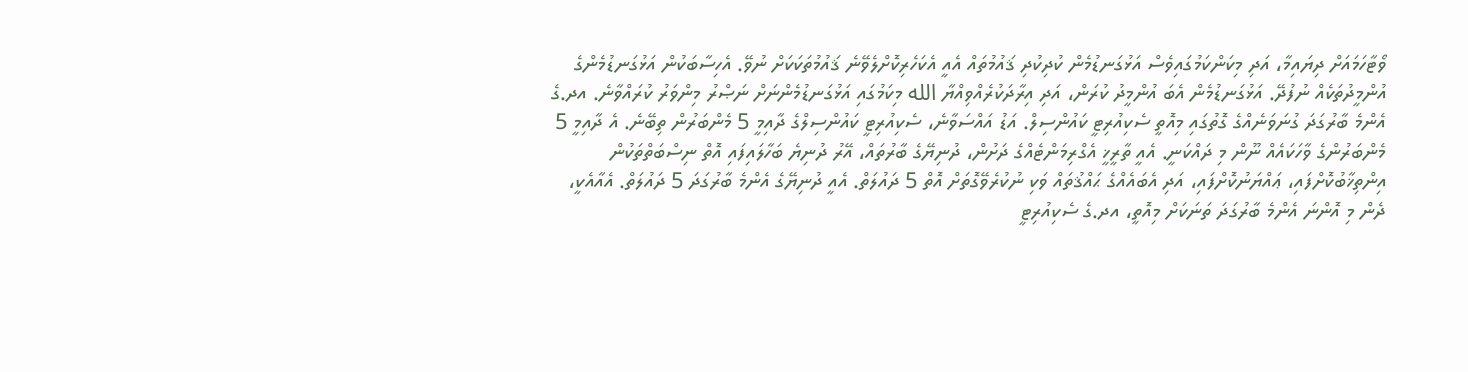ވޯޓާހަމައަށް ދިޔައިމާ، އަދި މިކަންކަމުގައިވެސް އަޅުގަނޑުމެން ކުދިކުދި ޤައުމުތައް އެއީ އެކަހެރިކޮށްލެވޭނެ ޤައުމުތަކަކަށް ނުވޭ. އެހިސާބަކުން އަޅުގަނޑުމެންގެ އުންމީދުތަކެއް ނުފުދޭ. އަޅުގަނޑުމެން އެބަ އުންމީދު ކުރަން، އަދި އިރާދަކުރެއްވިއްޔާ الله މިކަމުގައި އަޅުގަނޑުމެންނަށް ނަޞްރު މިންވަރު ކުރައްވާނެ. އދ.ގެ އެންމެ ބާރުގަދަ ގުނަވަނެއްގެ ގޮތުގައި މިއޮތީ ސެކިއުރިޓީ ކައުންސިލް. އަޑު އައްސަވާނެ، ސެކިއުރިޓީ ކައުންސިލްގެ ދާއިމީ 5 މެންބަރުން ތިބޭނެ. އެ ދާއިމީ 5 މެންބަރުންގެ ވާހަކައެއް ނޫން މި ދައްކަނީ. އެއީ ތާރީޚީ އެގްރިމަންޓެއްގެ ދަށުން، ދުނިޔޭގެ ބާރުތައް، އޭރު ދުނިޔެ ބަހާލައިފައި އޮތް ނިސްބަތްތަކުން އިންތިޚާބުކޮށްފައި، ޢައްޔަނުކޮށްފައި، އަދި އެބައެއްގެ ޙައްޤުތައް ވަކި ނުކުރެވޭގޮތަށް އޮތް 5 ދައުލަތް. އެއީ ދުނިޔޭގެ އެންމެ ބާރުގަދަ 5 ދައުލަތް. އެއާއެކީ، ދެން މި އޮންނަ އެންމެ ބާރުގަދަ ތަނަކަށް މިއޮތީ، އދ.ގެ ސެކިއުރިޓީ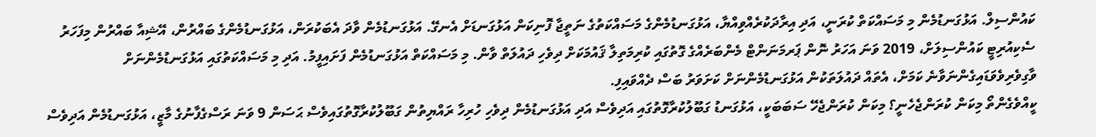ކައުންސިލް. އަޅުގަނޑުމެން މި މަސައްކަތް ކުރަނީ، އަދި އިރާދަކުރެއްވިއްޔާ، އަޅުގަނޑުމެންގެ މަސައްކަތުގެ ނަތީޖާ ފޮނިކަން އަޅުގަނޑަށް އެނގޭ. އަޅުގަނޑުމެން ވާދަ އެބަކުރަން، އަޅުގަނޑުމެންގެ ބައްރުން، އޭޝިއާ ބައްރުން މިފަހަރު ސެކިއުރިޓީ ކައުންސިލަށް، 2019 ވަނަ އަހަރު ނޮން ޕަރމަނަންޓް މެންބަރެއްގެ ގޮތުގައި ކުރިމަތިލާ ޤައުމަކަށް ދިވެހި ދައުލަތް ވާން. މި މަސައްކަތް އަޅުގަނޑުމެން ފަށައިފީމު. އަދި މި މަސައްކަތުގައި އަޅުގަނޑުމެންނަށް ވާގިވެރިވެވަޑައިގެންނަވާނެ ކަމަށް، އެތައް ދައުލަތަކުން އަޅުގަނޑުމެންނަށް ކަށަވަރު ބަސް ދެއްވައިފި.
ކީއްވެގެންތޯ މިކަން ކުރަންޖެހެނީ؟ މިކަން ކުރަންޖެހޭ ސަބަބަކީ، އަޅުގަނޑު ގަބޫލުކުރާގޮތުގައި އަދިވެސް އަދި އަޅުގަނޑުމެން ދިވެހި ހުރިހާ ރައްޔިތުން ގަބޫލުކުރާގޮތުގައިވެސް ޙަސަން 9 ވަނަ ރަސްގެފާނުގެ މާޒީ، އަޅުގަނޑުމެން އަދިވެސް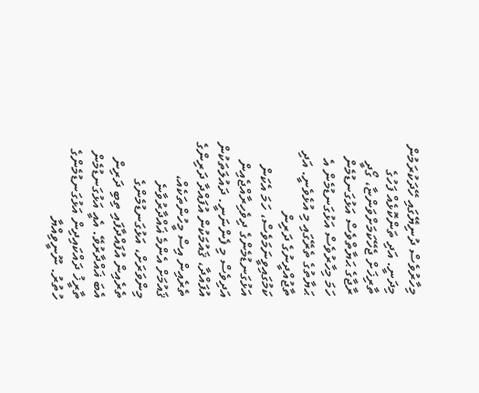މިހާރުވެސް ދުނިޔޭގައި ހޭދަކުރަމުން މިދަނީ. އަދި ތަންކޮޅެއް ފަހުގެ ތާރިޚަށް ޖެހޭކަމަށްވަންޏާ، ގޯދީ ރާޖާގެ ޙަޔާތްވެސް އަޅުގަނޑުމެން ހަމަ މިހާރުވެސް އަޅުގަނޑުމެން އެ ޙަޔާތުގެ ތެރޭގައި މި އުޅެވެނީ. އަދި ތާޖުއްދީނުގެ ދަރިން ކަމުގައިވީނަމަވެސް، ހަމަ އެކަން އަޅުގަނޑުމެންގެ ދިވެހިރާއްޖެއިން އަދިވެސް މި ފެންނަނީ. ދައުލަތަކުން އުފައްދާ، ޤައުމަކުން އުފައްދާ ދަރިންގެ ތެރެއިން އިސް މީހުންތަކެއް، ޤައުމަށް އެންމެ ޣައްދާރުވާނެ މިންވަރަށް، އަޅުގަނޑުމެންގެ ތެރެއިން އުފައްދާފައި ތިބި ދަރިން އެބަ ޣައްދާރުވޭ. އެއީ އަޅުގަނޑުމެން ތާރީޚު ދައްކައިދިން އަޅުގަނޑުމެންގެ ހުތުރު. ނޫނީވިއްޔާ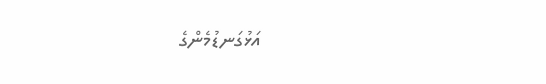އަޅުގަނޑުމެންގެ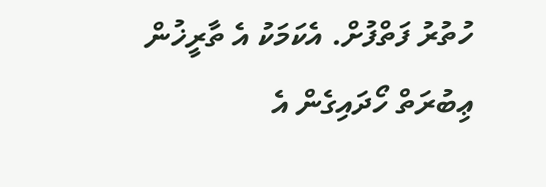ހުތުރު ފަތްފުށް. އެކަމަކު އެ ތާރީޚުން ޢިބުރަތް ހޯދައިގެން އެ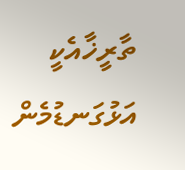ތާރީޚާއެކީ އަޅުގަނޑުމެން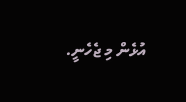އުޅެން މި ޖެހެނީ.